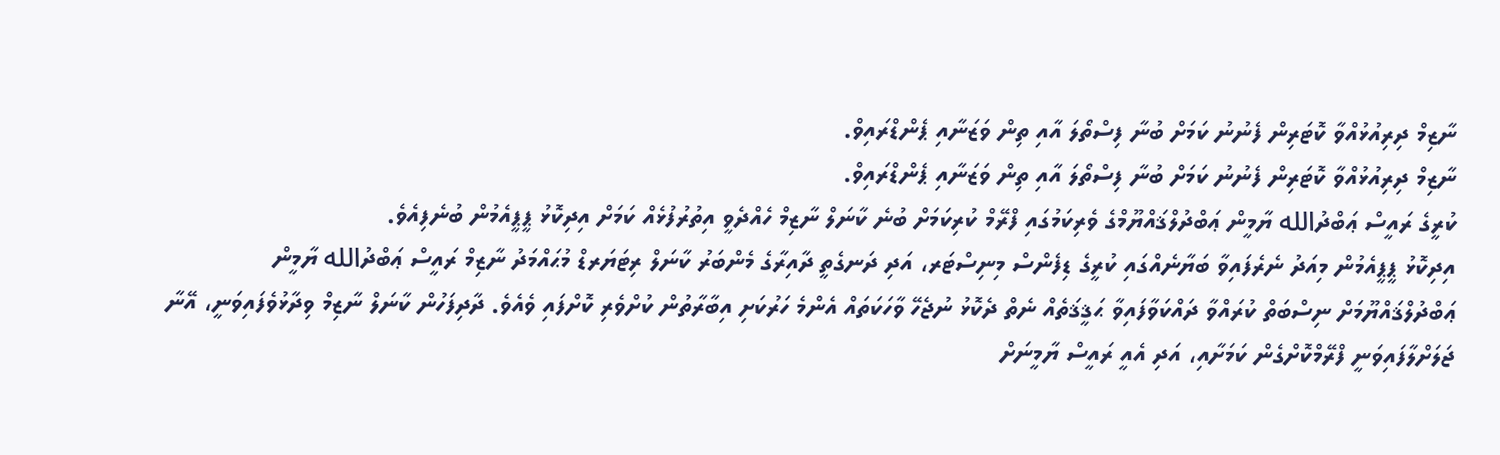ނާޒިމް ދިރިއުޅުއްވާ ކޮޓަރިން ފެނުނު ކަމަށް ބުނާ ފިސްތޯލަ އާއި ތިން ވަޒަނާއި ޕެންޑްރައިވް.
ނާޒިމް ދިރިއުޅުއްވާ ކޮޓަރިން ފެނުނު ކަމަށް ބުނާ ފިސްތޯލަ އާއި ތިން ވަޒަނާއި ޕެންޑްރައިވް.
ކުރީގެ ރައީސް ޢަބްދުالله ޔާމީން ޢަބްދުލްޤައްޔޫމްގެ ވެރިކަމުގައި ފްރޭމް ކުރިކަމަށް ބުނެ ކާނަލް ނާޒިމް ހެއްދެވީ އިތުރުފުޅެއް ކަމަށް އިދިކޮޅު ޕީޕީއެމުން ބުނެފިއެވެ.
އިދިކޮޅު ޕީޕީއެމުން މިއަދު ނެރެފައިވާ ބަޔާނެއްގައި ކުރީގެ ޑިފެންސް މިނިސްޓަރ، އަދި ދަނގެތީ ދާއިރާގެ މެންބަރު ކާނަލް ރިޓަޔަރޑް މުޙައްމަދު ނާޒިމް ރައީސް ޢަބްދުالله ޔާމީން ޢަބްދުލްޤައްޔޫމަށް ނިސްބަތް ކުރައްވާ ދައްކަވާފައިވާ ޙަޤީޤަތެއް ނެތް ދެކޮޅު ނުޖެހޭ ވާހަކަތައް އެންމެ ހަރުކަށި އިބާރާތުން ކުށްވެރި ކޮށްފައި ވެއެވެ. ދާދިފަހުން ކާނަލް ނާޒިމް ވިދާޅުވެފައިވަނީ، އޭނާ ޖަލަށްލާފައިވަނީ ފްރޭމްކޮށްގެން ކަމަށާއި، އަދި އެއީ ރައީސް ޔާމީނަށް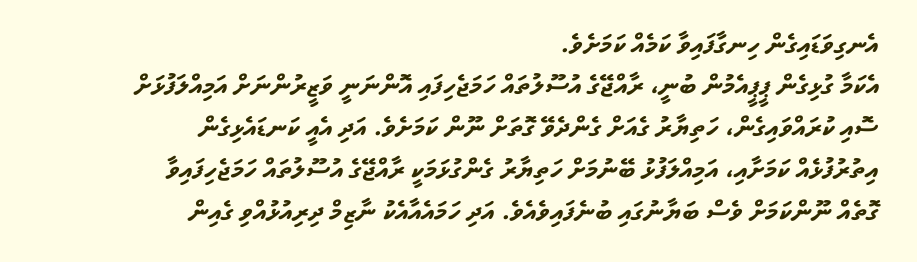އެނގިވަޑައިގެން ހިނގާފައިވާ ކަމެއް ކަމަށެވެ.
އެކަމާ ގުޅިގެން ޕީޕީއެމުން ބުނީ، ރާއްޖޭގެ އުސޫލުތައް ހަމަޖެހިފައި އޮންނަނީ ވަޒީރުންނަށް އަމިއްލަފުޅަށް ސޮއި ކުރައްވައިގެން، ހަތިޔާރު ގެއަށް ގެންދެވޭ ގޮތަށް ނޫން ކަމަށެވެ. އަދި އެއީ ކަނޑައެޅިގެން އިތުރުފުޅެއް ކަމަށާއި، އަމިއްލަފުޅު ބޭނުމަށް ހަތިޔާރު ގެންގުޅަމަކީ ރާއްޖޭގެ އުސޫލުތައް ހަމަޖެހިފައިވާ ގޮތެއް ނޫންކަމަށް ވެސް ބަޔާނުގައި ބުނެފައިވެއެވެ. އަދި ހަމައެއާއެކު ނާޒިމް ދިރިއުޅުއްވި ގެއިން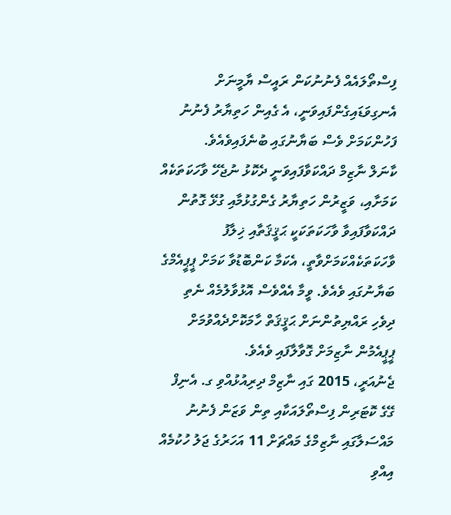ފިސްތޯލައެއް ފެނުނުކަން ރައީސް ޔާމީނަށް އެނގިވަޑައިގެންފައިވަނީ، އެ ގެއިން ހަތިޔާރު ފެނުނު ފަހުންކަމަށް ވެސް ބަޔާނުގައި ބުނެފައިވެއެވެ.
ކާނަލް ނާޒިމް ދައްކަވާފައިވަނީ ދެކޮޅު ނުޖެހޭ ވާހަކަތަކެއް ކަމަށާއި، ވަޒީރުން ހަތިޔާރު ގެންގުޅުމާއި ގުޅޭ ގޮތުން ދައްކަވާފައިވާ ވާހަކަތަކަކީ ޙަޤީޤަތާއި ޚިލާފު ވާހަކަތަކެއްކަމަށްވާތީ، އެކަމާ ކަންބޮޑުވާ ކަމަށް ޕީޕީއެމްގެ ބަޔާނުގައި ވެއެވެ. ވީމާ އެއްވެސް އޮޅުވާލުމެއް ނެތި ދިވެހި ރައްޔިތުންނަށް ޙަޤީޤަތް ހާމަކޮށްދެއްވުމަށް ޕީޕީއެމުން ނާޒިމަށް ގޮވާލާފައި ވެއެވެ.
ޖެނުއަރީ، 2015 ގައި ނާޒިމް ދިރިއުޅުއްވި ގ. އެނިފް ގޭގެ ކޮޓަރިން ފިސްތޯލައަކާއި ތިން ވަޒަން ފެނުނު މައްސަލާގައި ނާޒިމްގެ މައްޗަށް 11 އަހަރުގެ ޖަލު ހުކުމެއް އިއްވި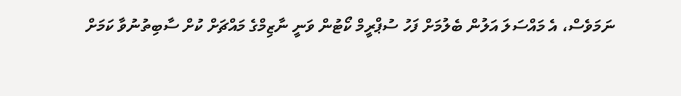ނަމަވެސް، އެ މައްސަލަ އަލުން ބެލުމަށް ފަހު ސުޕްރީމް ކޯޓުން ވަނީ ނާޒިމްގެ މައްޗަށް ކުށް ސާބިތުނުވާ ކަމަށް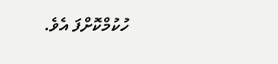ހުކުމްކޮށްފަ އެވެ.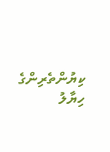ކިޔުންތެރިންގެ ހިޔާލު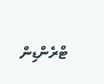ޓްރެންޑިން